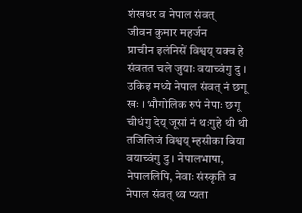शंखधर व नेपाल संवत्
जीवन कुमार महर्जन
प्राचीन इलंनिसें विश्वय् यक्व हे संवतत चले जुयाः वयाच्वंगु दु । उकिइ मध्ये नेपाल संवत् नं छगू खः । भौगोलिक रुपं नेपाः छगू चीधंगु देय् जूसां नं थःगुहे थी थी तजिलिजं विश्वय् म्हसीका बिया वयाच्वंगु दु । नेपालभाषा, नेपाललिपि, नेवाः संस्कृति व नेपाल संवत् थ्व प्यता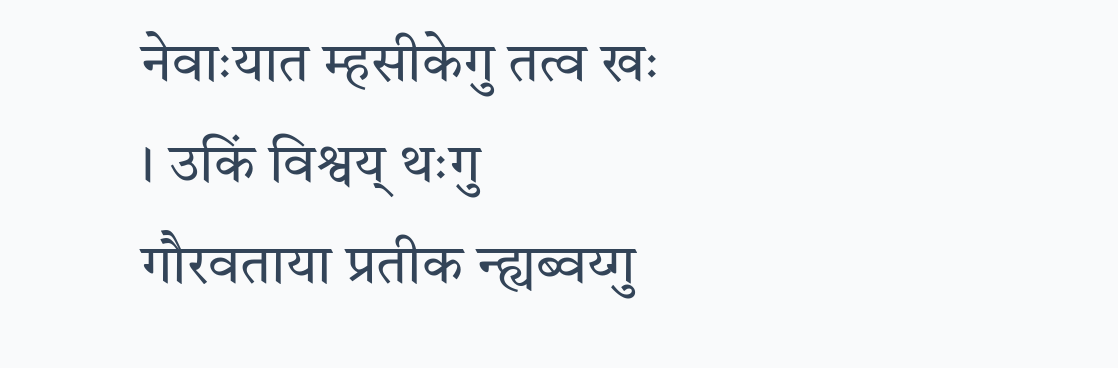नेवाःयात म्हसीकेगु तत्व खः । उकिं विश्वय् थःगु गौरवताया प्रतीक न्ह्यब्वय्गु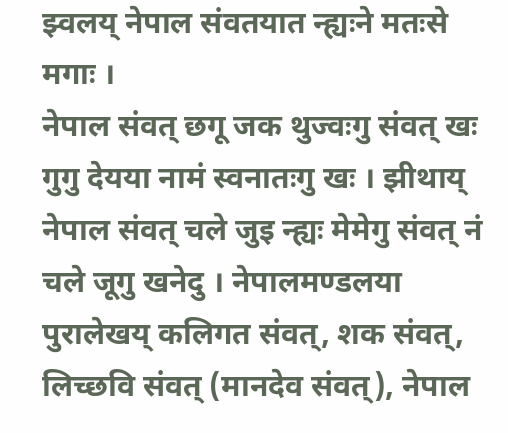झ्वलय् नेपाल संवतयात न्ह्यःने मतःसे मगाः ।
नेपाल संवत् छगू जक थुज्वःगु संवत् खः गुगु देयया नामं स्वनातःगु खः । झीथाय् नेपाल संवत् चले जुइ न्ह्यः मेमेगु संवत् नं चले जूगु खनेदु । नेपालमण्डलया पुरालेखय् कलिगत संवत्, शक संवत्, लिच्छवि संवत् (मानदेव संवत्), नेपाल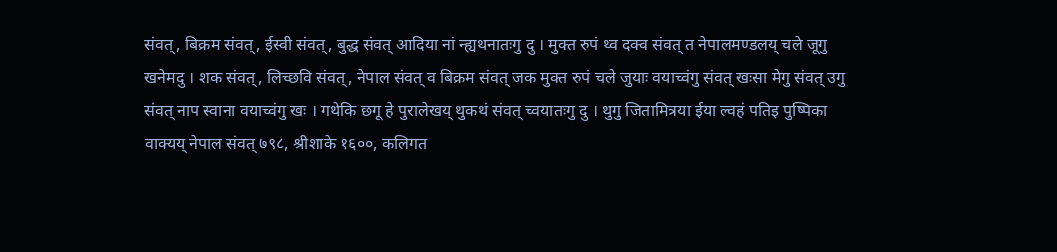संवत्, बिक्रम संवत्, ईस्वी संवत्, बुद्ध संवत् आदिया नां न्ह्यथनातःगु दु । मुक्त रुपं थ्व दक्व संवत् त नेपालमण्डलय् चले जूगु खनेमदु । शक संवत्, लिच्छवि संवत्, नेपाल संवत् व बिक्रम संवत् जक मुक्त रुपं चले जुयाः वयाच्वंगु संवत् खःसा मेगु संवत् उगु संवत् नाप स्वाना वयाच्वंगु खः । गथेकि छगू हे पुरालेखय् थुकथं संवत् च्वयातःगु दु । थुगु जितामित्रया ईया ल्वहं पतिइ पुष्पिका वाक्यय् नेपाल संवत् ७९८, श्रीशाके १६००, कलिगत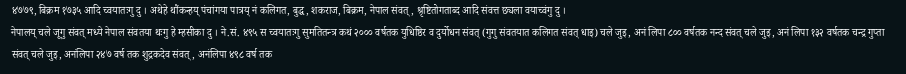४७७९, बिक्रम १७३५ आदि च्वयातःगु दु । अथेहे थौंकन्हय् पंचांगया पात्रय् नं कलिगत, बुद्ध, शकराज, बिक्रम, नेपाल संवत्, श्रृष्टितोगताब्द आदि संवत्त छ्यला वयाच्वंगु दु ।
नेपालय् चले जूगु संवत् मध्ये नेपाल संवतया थःगु हे म्हसीका दु । ने.सं. ४९५ स च्वयातःगु सुमतितन्त्र कथं २००० वर्षतक युधिष्ठिर व दुर्योधन संवत् (गुगु संवतयात कलिगत संवत् धाइ) चले जुइ, अनं लिपा ८०० वर्षतक नन्द संवत् चले जुइ, अनं लिपा १३२ वर्षतक चन्द्र गुप्ता संवत् चले जुइ, अनंलिपा २४७ वर्ष तक शुद्रकदेव संवत्, अनंलिपा ४९८ वर्ष तक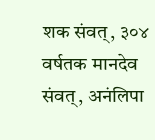शक संवत्, ३०४ वर्षतक मानदेव संवत्, अनंलिपा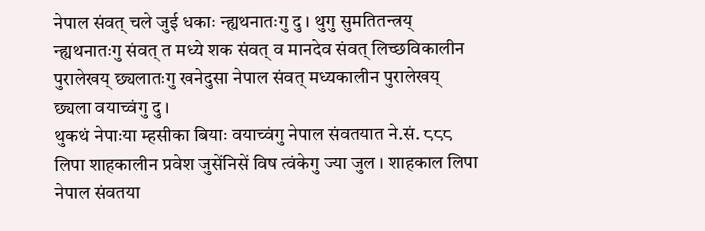नेपाल संवत् चले जुई धकाः न्ह्यथनातःगु दु । थुगु सुमतितन्त्रय् न्ह्यथनातःगु संवत् त मध्ये शक संवत् व मानदेव संवत् लिच्छविकालीन पुरालेखय् छ्यलातःगु खनेदुसा नेपाल संवत् मध्यकालीन पुरालेखय् छ्यला वयाच्वंगु दु ।
थुकथं नेपाःया म्हसीका बियाः वयाच्वंगु नेपाल संवतयात ने.सं. ८८८ लिपा शाहकालीन प्रवेश जुसेंनिसें विष त्वंकेगु ज्या जुल । शाहकाल लिपा नेपाल संवतया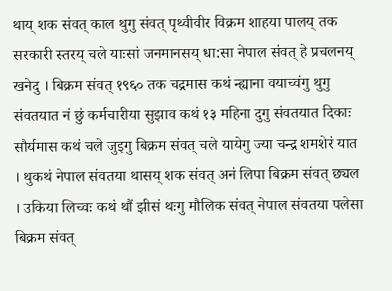थाय् शक संवत् काल थुगु संवत् पृथ्वीवीर विक्रम शाहया पालय् तक सरकारी स्तरय् चले याःसां जनमानसय् धा:सा नेपाल संवत् हे प्रचलनय् खनेदु । बिक्रम संवत् १९६० तक चद्रमास कथं न्ह्याना वयाच्वंगु थुगु संवतयात नं छुं कर्मचारीया सुझाव कथं १३ महिना दुगु संवतयात दिकाः सौर्यमास कथं चले जुइगु बिक्रम संवत् चले यायेगु ज्या चन्द्र शमशेरं यात । थुकथं नेपाल संवतया थासय् शक संवत् अनं लिपा बिक्रम संवत् छ्यल । उकिया लिच्वः कथं थौं झीसं थःगु मौलिक संवत् नेपाल संवतया पलेसा बिक्रम संवत्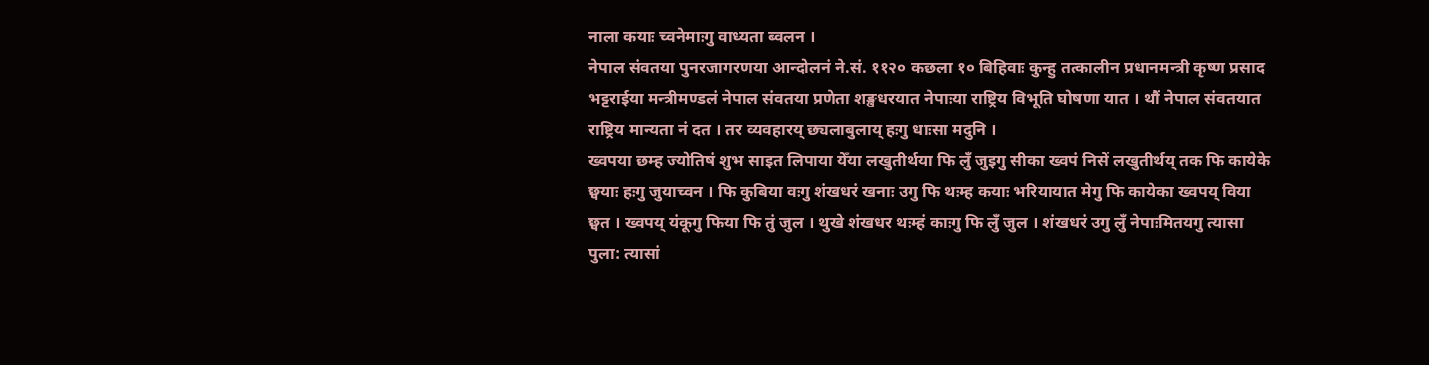नाला कयाः च्वनेमाःगु वाध्यता ब्वलन ।
नेपाल संवतया पुनरजागरणया आन्दोलनं ने.सं. ११२० कछला १० बिहिवाः कुन्हु तत्कालीन प्रधानमन्त्री कृष्ण प्रसाद भट्टराईया मन्त्रीमण्डलं नेपाल संवतया प्रणेता शङ्खधरयात नेपाःया राष्ट्रिय विभूति घोषणा यात । थौं नेपाल संवतयात राष्ट्रिय मान्यता नं दत । तर व्यवहारय् छ्यलाबुलाय् हःगु धाःसा मदुनि ।
ख्वपया छम्ह ज्योतिषं शुभ साइत लिपाया येँया लखुतीर्थया फि लुँ जुइगु सीका ख्वपं निसें लखुतीर्थय् तक फि कायेके छ्वयाः हःगु जुयाच्वन । फि कुबिया वःगु शंखधरं खनाः उगु फि थःम्ह कयाः भरियायात मेगु फि कायेका ख्वपय् विया छ्वत । ख्वपय् यंकूगु फिया फि तुं जुल । थुखे शंखधर थःम्हं काःगु फि लुँ जुल । शंखधरं उगु लुँ नेपाःमितयगु त्यासा पुला: त्यासां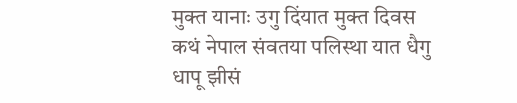मुक्त यानाः उगु दिंयात मुक्त दिवस कथं नेपाल संवतया पलिस्था यात धैगु धापू झीसं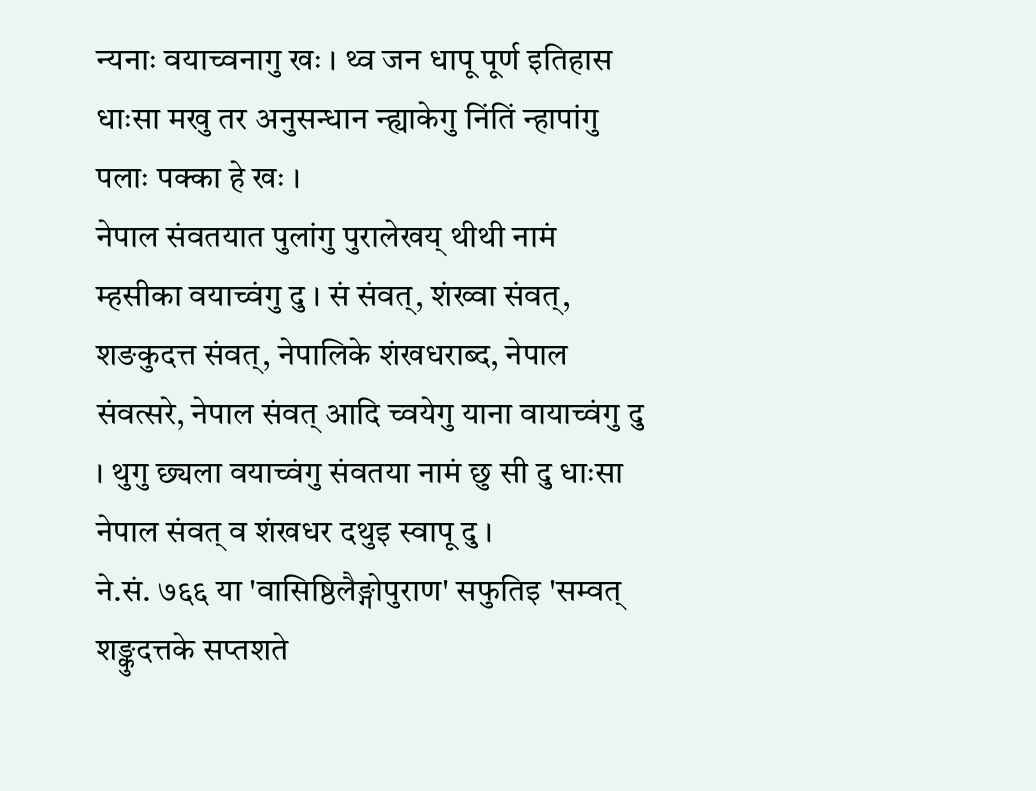न्यनाः वयाच्वनागु खः । थ्व जन धापू पूर्ण इतिहास धाःसा मखु तर अनुसन्धान न्ह्याकेगु निंतिं न्हापांगु पलाः पक्का हे खः ।
नेपाल संवतयात पुलांगु पुरालेखय् थीथी नामं म्हसीका वयाच्वंगु दु । सं संवत्, शंख्वा संवत्, शङकुदत्त संवत्, नेपालिके शंखधराब्द, नेपाल संवत्सरे, नेपाल संवत् आदि च्वयेगु याना वायाच्वंगु दु । थुगु छ्यला वयाच्वंगु संवतया नामं छु सी दु धाःसा नेपाल संवत् व शंखधर दथुइ स्वापू दु ।
ने.सं. ७६६ या 'वासिष्ठिलैङ्गोपुराण' सफुतिइ 'सम्वत् शङ्कुदत्तके सप्तशते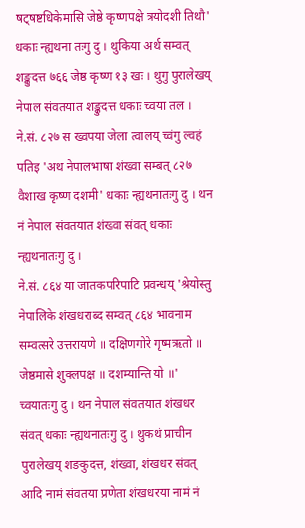षट्षष्टधिकेमासि जेष्ठे कृष्णपक्षे त्रयोदशी तिथौ' धकाः न्ह्यथना तःगु दु । थुकिया अर्थ सम्वत् शङ्कुदत्त ७६६ जेष्ठ कृष्ण १३ खः । थुगु पुरालेखय् नेपाल संवतयात शङ्कुदत्त धकाः च्वया तल ।
ने.सं. ८२७ स ख्वपया जेला त्वालय् च्वंगु ल्वहं पतिइ 'अथ नेपालभाषा शंख्वा सम्बत् ८२७ वैशाख कृष्ण दशमी' धकाः न्ह्यथनातःगु दु । थन नं नेपाल संवतयात शंख्वा संवत् धकाः न्ह्यथनातःगु दु ।
ने.सं. ८६४ या जातकपरिपाटि प्रवन्धय् 'श्रेयोस्तु नेपालिके शंखधराब्द सम्वत् ८६४ भावनाम सम्वत्सरे उत्तरायणे ॥ दक्षिणगोरे गृष्मऋतो ॥ जेष्ठमासे शुक्लपक्ष ॥ दशम्यान्ति यो ॥' च्वयातःगु दु । थन नेपाल संवतयात शंखधर संवत् धकाः न्ह्यथनातःगु दु । थुकथं प्राचीन पुरालेखय् शङकुदत्त, शंख्वा, शंखधर संवत् आदि नामं संवतया प्रणेता शंखधरया नामं नं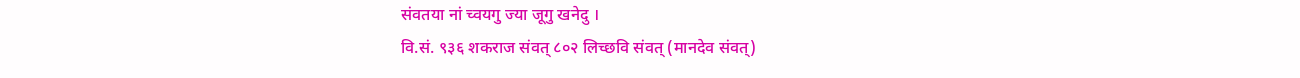संवतया नां च्वयगु ज्या जूगु खनेदु ।
वि.सं. ९३६ शकराज संवत् ८०२ लिच्छवि संवत् (मानदेव संवत्)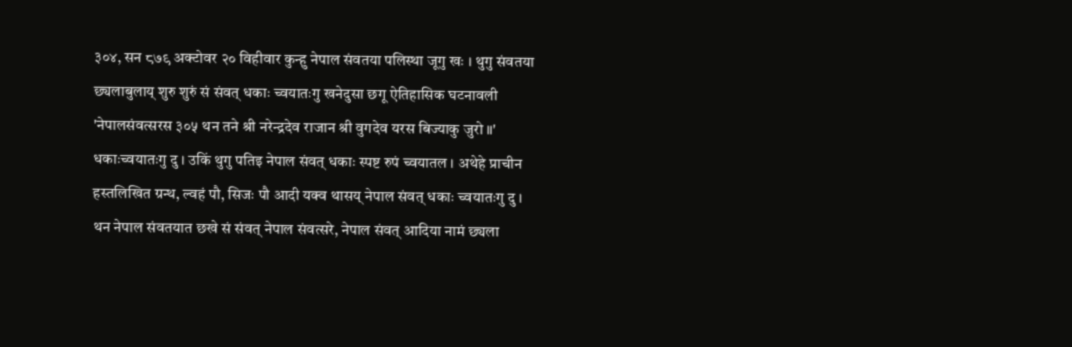३०४, सन ८७९ अक्टोवर २० विहीवार कुन्हु नेपाल संवतया पलिस्था जूगु खः । थुगु संवतया छ्यलाबुलाय् शुरु शुरुं सं संवत् धकाः च्वयातःगु खनेदुसा छगू ऐतिहासिक घटनावली 'नेपालसंवत्सरस ३०५ थन तने श्री नरेन्द्रदेव राजान श्री वुगदेव यरस बिज्याकु जुरो ॥' धकाःच्वयातःगु दु । उकिं थुगु पतिइ नेपाल संवत् धकाः स्पष्ट रुपं च्वयातल । अथेहे प्राचीन हस्तलिखित ग्रन्थ, ल्वहं पौ, सिजः पौ आदी यक्व थासय् नेपाल संवत् धकाः च्वयातःगु दु ।
थन नेपाल संवतयात छखे सं संवत् नेपाल संवत्सरे, नेपाल संवत् आदिया नामं छ्यला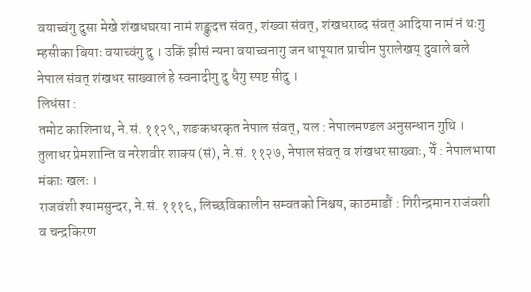वयाच्वंगु दुसा मेखे शंखधघरया नामं शङ्कुदत्त संवत्, शंख्वा संवत्, शंखधराब्द संवत् आदिया नामं नं थःगु म्हसीका बियाः वयाच्वंगु दु । उकिं झीसं न्यना वयाच्वनागु जन धापूयात प्राचीन पुरालेखय् दुवाले बले नेपाल संवत् शंखधर साख्वालं हे स्वनादीगु दु धैगु स्पष्ट सीदु ।
लिधंसा :
तमोट काशिनाथ, ने.सं. ११२९, शङकधरकृत नेपाल संवत्, यल : नेपालमण्डल अनुसन्धान गुथि ।
तुलाधर प्रेमशान्ति व नरेशवीर शाक्य (सं), ने.सं. ११२७, नेपाल संवत् व शंखधर साख्वाः, येँ : नेपालभाषा मंकाः खलः ।
राजवंशी श्यामसुन्दर, ने.सं. १११६, लिच्छविकालीन सम्वतको निश्चय, काठमाडौं : गिरीन्द्रमान राजंवशी व चन्द्रकिरण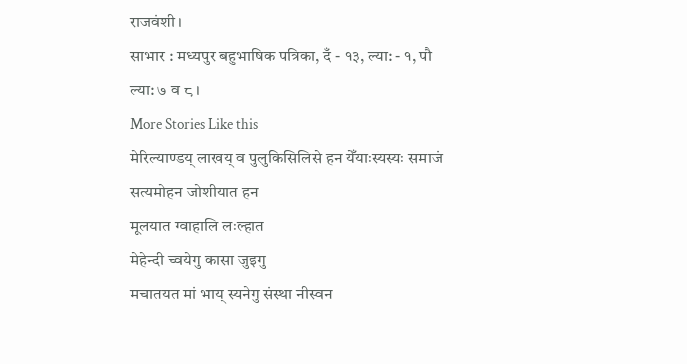राजवंशी ।
साभार : मध्यपुर बहुभाषिक पत्रिका, दँ - १३, ल्या: - १, पौ ल्या: ७ व ८ ।
More Stories Like this
मेरिल्याण्डय् लाखय् व पुलुकिसिलिसे हन येँयाःस्यस्यः समाजं सत्यमोहन जोशीयात हन
मूलयात ग्वाहालि लःल्हात
मेहेन्दी च्वयेगु कासा जुइगु
मचातयत मां भाय् स्यनेगु संस्था नीस्वन